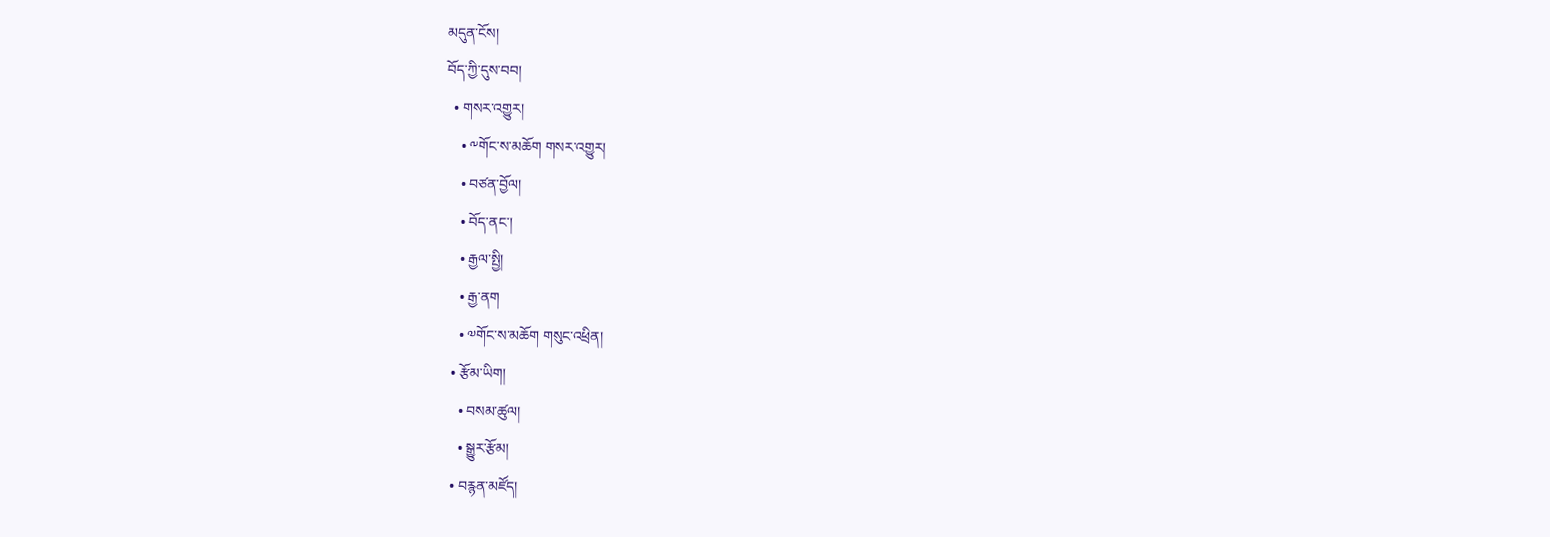མདུན་ངོས།
བོད་ཀྱི་དུས་བབ།
  • གསར་འགྱུར།
    • ༸གོང་ས་མཆོག གསར་འགྱུར།
    • བཙན་བྱོལ།
    • བོད་ནང་།
    • རྒྱལ་སྤྱི།
    • རྒྱ་ནག
    • ༧གོང་ས་མཆོག གསུང་འཕྲིན།
  • རྩོམ་ཡིག།
    • བསམ་ཚུལ།
    • སྒྱུར་རྩོམ།
  • བརྙན་མཛོད།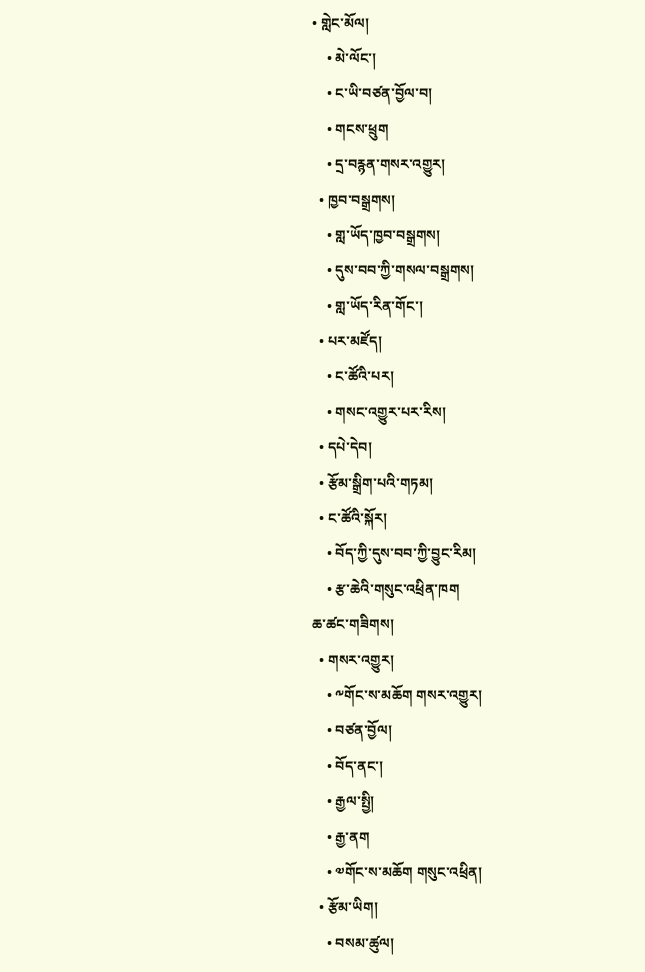• གླེང་མོལ།
    • མེ་ལོང་།
    • ང་ཡི་བཙན་བྱོལ་བ།
    • གངས་ཕྲུག
    • དྲ་བརྙན་གསར་འགྱུར།
  • ཁྱབ་བསྒྲགས།
    • གླ་ཡོད་ཁྱབ་བསྒྲགས།
    • དུས་བབ་ཀྱི་གསལ་བསྒྲགས།
    • གླ་ཡོད་རིན་གོང་།
  • པར་མཛོད།
    • ང་ཚོའི་པར།
    • གསང་འགྱུར་པར་རིས།
  • དཔེ་དེབ།
  • རྩོམ་སྒྲིག་པའི་གཏམ།
  • ང་ཚོའི་སྐོར།
    • བོད་ཀྱི་དུས་བབ་ཀྱི་བྱུང་རིམ།
    • རྩ་ཆེའི་གསུང་འཕྲིན་ཁག
ཆ་ཚང་གཟིགས།
  • གསར་འགྱུར།
    • ༸གོང་ས་མཆོག གསར་འགྱུར།
    • བཙན་བྱོལ།
    • བོད་ནང་།
    • རྒྱལ་སྤྱི།
    • རྒྱ་ནག
    • ༧གོང་ས་མཆོག གསུང་འཕྲིན།
  • རྩོམ་ཡིག།
    • བསམ་ཚུལ།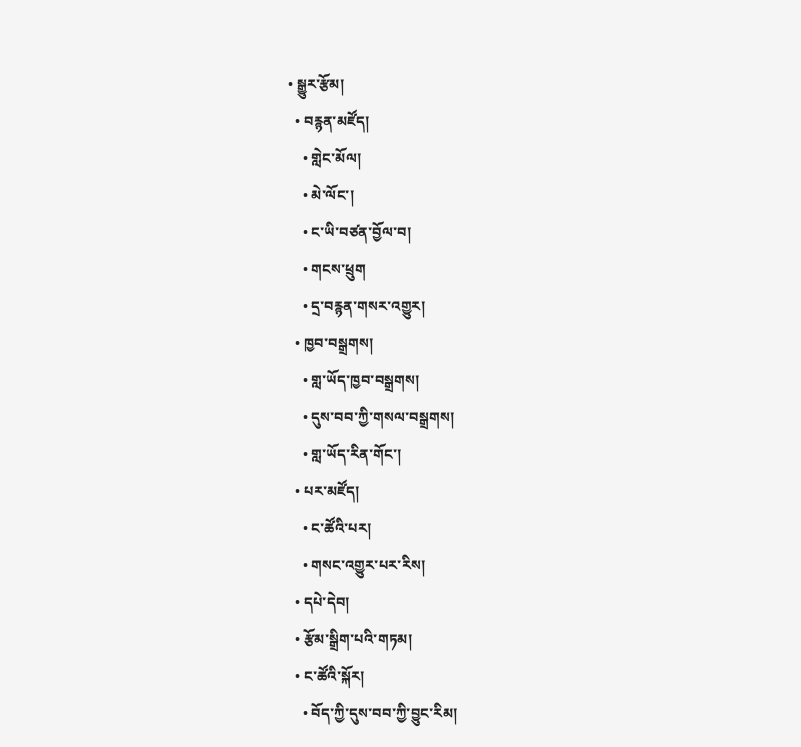• སྒྱུར་རྩོམ།
  • བརྙན་མཛོད།
    • གླེང་མོལ།
    • མེ་ལོང་།
    • ང་ཡི་བཙན་བྱོལ་བ།
    • གངས་ཕྲུག
    • དྲ་བརྙན་གསར་འགྱུར།
  • ཁྱབ་བསྒྲགས།
    • གླ་ཡོད་ཁྱབ་བསྒྲགས།
    • དུས་བབ་ཀྱི་གསལ་བསྒྲགས།
    • གླ་ཡོད་རིན་གོང་།
  • པར་མཛོད།
    • ང་ཚོའི་པར།
    • གསང་འགྱུར་པར་རིས།
  • དཔེ་དེབ།
  • རྩོམ་སྒྲིག་པའི་གཏམ།
  • ང་ཚོའི་སྐོར།
    • བོད་ཀྱི་དུས་བབ་ཀྱི་བྱུང་རིམ།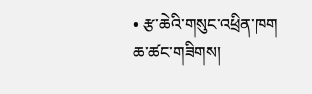• རྩ་ཆེའི་གསུང་འཕྲིན་ཁག
ཆ་ཚང་གཟིགས།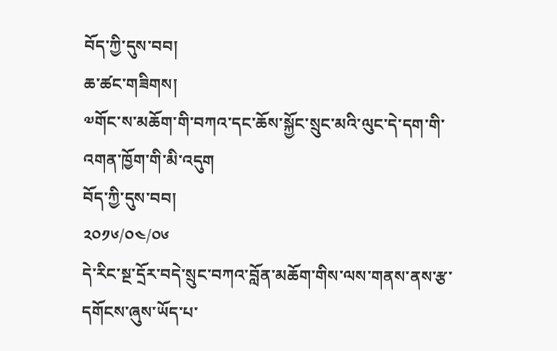བོད་ཀྱི་དུས་བབ།
ཆ་ཚང་གཟིགས།
༧གོང་ས་མཆོག་གི་བཀའ་དང་ཆོས་སྐྱོང་སྲུང་མའི་ལུང་དེ་དག་གི་འགན་ཁྱོག་གི་མི་འདུག
བོད་ཀྱི་དུས་བབ།
༢༠༡༦/༠༤/༠༦
དེ་རིང་སྔ་དྲོར་བདེ་སྲུང་བཀའ་བློན་མཆོག་གིས་ལས་གནས་ནས་རྩ་དགོངས་ཞུས་ཡོད་པ་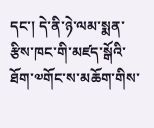དང་། དེ་ནི་ཉེ་ལམ་སྨན་རྩིས་ཁང་གི་མཛད་སྒོའི་ཐོག་༧གོང་ས་མཆོག་གིས་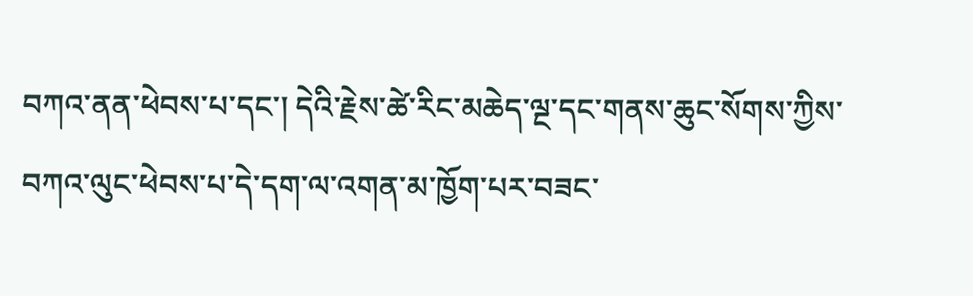བཀའ་ནན་ཕེབས་པ་དང་། དེའི་རྗེས་ཚེ་རིང་མཆེད་ལྔ་དང་གནས་ཆུང་སོགས་ཀྱིས་བཀའ་ལུང་ཕེབས་པ་དེ་དག་ལ་འགན་མ་ཁྱོག་པར་བཟང་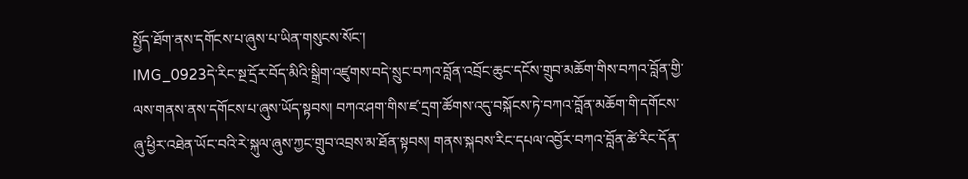སྤྱོད་ཐོག་ནས་དགོངས་པ་ཞུས་པ་ཡིན་གསུངས་སོང་།
IMG_0923དེ་རིང་སྔ་དྲོར་བོད་མིའི་སྒྲིག་འཛུགས་བདེ་སྲུང་བཀའ་བློན་འབྲོང་ཆུང་དངོས་གྲུབ་མཆོག་གིས་བཀའ་བློན་གྱི་ལས་གནས་ནས་དགོངས་པ་ཞུས་ཡོད་སྟབས། བཀའ་ཤག་གིས་ཛ་དྲག་ཚོགས་འདུ་བསྐོངས་ཏེ་བཀའ་བློན་མཆོག་གི་དགོངས་ཞུ་ཕྱིར་འཐེན་ཡོང་བའི་རེ་སྐུལ་ཞུས་ཀྱང་གྲུབ་འབྲས་མ་ཐོན་སྟབས། གནས་སྐབས་རིང་དཔལ་འབྱོར་བཀའ་བློན་ཚེ་རིང་དོན་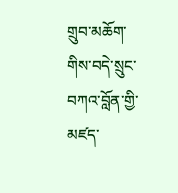གྲུབ་མཆོག་གིས་བདེ་སྲུང་བཀའ་བློན་གྱི་མཛད་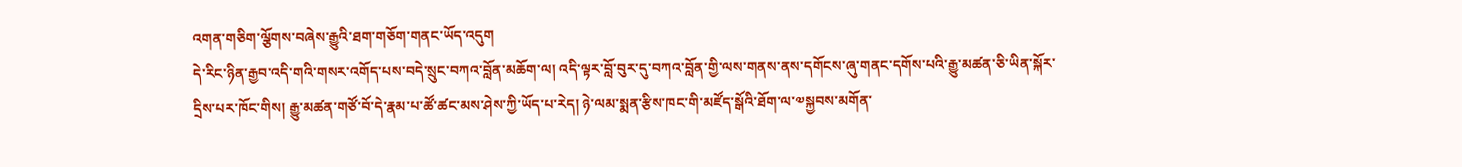འགན་གཅིག་ལྕོགས་བཞེས་རྒྱུའི་ཐག་གཅོག་གནང་ཡོད་འདུག
དེ་རིང་ཉིན་རྒྱབ་འདི་གའི་གསར་འགོད་པས་བདེ་སྲུང་བཀའ་བློན་མཆོག་ལ། འདི་ལྟར་བློ་བུར་དུ་བཀའ་བློན་གྱི་ལས་གནས་ནས་དགོངས་ཞུ་གནང་དགོས་པའི་རྒྱུ་མཚན་ཅི་ཡིན་སྐོར་དྲིས་པར་ཁོང་གིས། རྒྱུ་མཚན་གཙོ་བོ་དེ་རྣམ་པ་ཚོ་ཚང་མས་ཤེས་ཀྱི་ཡོད་པ་རེད། ཉེ་ལམ་སྨན་རྩིས་ཁང་གི་མཛོད་སྒོའི་ཐོག་ལ་༧སྐྱབས་མགོན་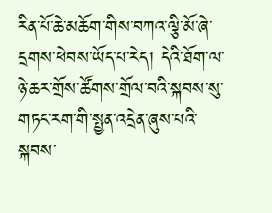རིན་པོ་ཆེ་མཆོག་གིས་བཀའ་ལྕི་མོ་ཞེ་དྲགས་ཕེབས་ཡོད་པ་རེད། དེའི་ཐོག་ལ་ཉེ་ཆར་གྲོས་ཚོགས་གྲོལ་བའི་སྐབས་སུ་གཏང་རག་གི་སྤྱན་འདྲེན་ཞུས་པའི་སྐབས་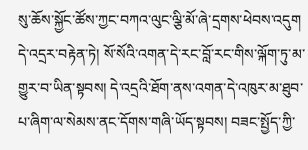སུ་ཆོས་སྐྱོང་ཚོས་ཀྱང་བཀའ་ལུང་ལྕི་མོ་ཞེ་དྲགས་ཕེབས་འདུག དེ་འདྲར་བརྟེན་ཏེ། སོ་སོའི་འགན་དེ་རང་བློ་རང་གིས་ལྐོག་ཏུ་མ་གྱུར་བ་ཡིན་སྟབས། དེ་འདྲའི་ཐོག་ནས་འགན་དེ་འཁུར་མ་ཐུབ་པ་ཞིག་ལ་སེམས་ནང་དོགས་གཞི་ཡོད་སྟབས། བཟང་སྤྱོད་ཀྱི་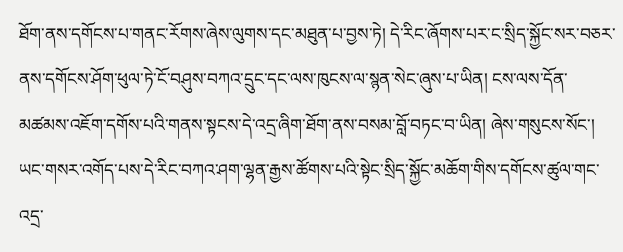ཐོག་ནས་དགོངས་པ་གནང་རོགས་ཞེས་ལུགས་དང་མཐུན་པ་བྱས་ཏེ། དེ་རིང་ཞོགས་པར་ང་སྲིད་སྐྱོང་སར་བཅར་ནས་དགོངས་ཤོག་ཕུལ་ཏེ་ངོ་བཤུས་བཀའ་དྲུང་དང་ལས་ཁུངས་ལ་སྙན་སེང་ཞུས་པ་ཡིན། ངས་ལས་དོན་མཚམས་འཇོག་དགོས་པའི་གནས་སྟངས་དེ་འདྲ་ཞིག་ཐོག་ནས་བསམ་བློ་བཏང་བ་ཡིན། ཞེས་གསུངས་སོང་།
ཡང་གསར་འགོད་པས་དེ་རིང་བཀའ་ཤག་ལྷན་རྒྱས་ཚོགས་པའི་སྟེང་སྲིད་སྐྱོང་མཆོག་གིས་དགོངས་ཚུལ་གང་འདྲ་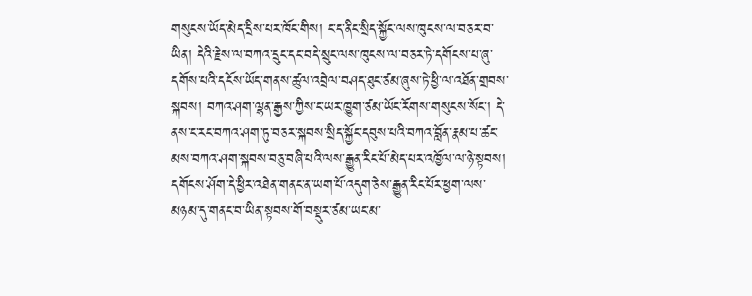གསུངས་ཡོད་མེད་དྲིས་པར་ཁོང་གིས། ང་ད་ནིང་སྲིད་སྐྱོང་ལས་ཁུངས་ལ་བཅར་བ་ཡིན། དེའི་རྗེས་ལ་བཀའ་དྲུང་དང་བདེ་སྲུང་ལས་ཁུངས་ལ་བཅར་ཏེ་དགོངས་པ་ཞུ་དགོས་པའི་དངོས་ཡོད་གནས་ཚུལ་འབྲེལ་བཤད་ཐུང་ཙམ་ཞུས་ཏེ་ཕྱི་ལ་འཐོན་གྲབས་སྐབས། བཀའ་ཤག་ལྷན་རྒྱས་ཀྱིས་ང་ཡར་ཁྱུག་ཙམ་ཡོང་རོགས་གསུངས་སོང་། དེ་ནས་ང་རང་བཀའ་ཤག་ཏུ་བཅར་སྐབས་སྲིད་སྐྱོང་དབུས་པའི་བཀའ་བློན་རྣམ་པ་ཚང་མས་བཀའ་ཤག་སྐབས་བཅུ་བཞི་པའི་ལས་རྒྱུན་རིང་པོ་མེད་པར་འཁྱོལ་ལ་ཉེ་སྟབས། དགོངས་ཤོག་དེ་ཕྱིར་འཐེན་གནང་ན་ཡག་པོ་འདུག་ཅེས་རྒྱུན་རིང་པོར་ཕྱག་ལས་མཉམ་དུ་གནང་བ་ཡིན་སྟབས་གོ་བསྡུར་ཙམ་ཡང་མ་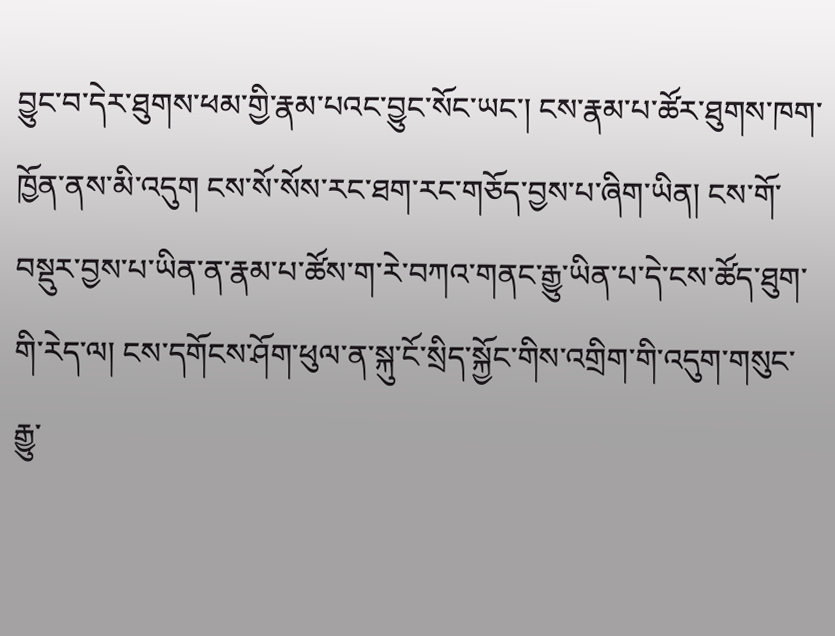བྱུང་བ་དེར་ཐུགས་ཕམ་གྱི་རྣམ་པའང་བྱུང་སོང་ཡང་། ངས་རྣམ་པ་ཚོར་ཐུགས་ཁག་ཁྱོན་ནས་མི་འདུག ངས་སོ་སོས་རང་ཐག་རང་གཅོད་བྱས་པ་ཞིག་ཡིན། ངས་གོ་བསྡུར་བྱས་པ་ཡིན་ན་རྣམ་པ་ཚོས་ག་རེ་བཀའ་གནང་རྒྱུ་ཡིན་པ་དེ་ངས་ཚོད་ཐུག་གི་རེད་ལ། ངས་དགོངས་ཤོག་ཕུལ་ན་སྐུ་ངོ་སྲིད་སྐྱོང་གིས་འགྲིག་གི་འདུག་གསུང་རྒྱུ་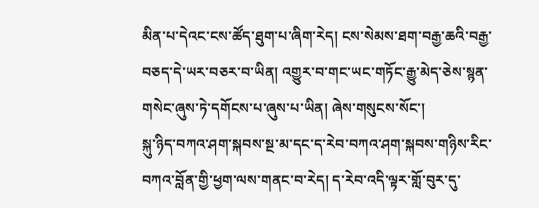མིན་པ་དེའང་ངས་ཚོད་ཐུག་པ་ཞིག་རེད། ངས་སེམས་ཐག་བརྒྱ་ཆའི་བརྒྱ་བཅད་དེ་ཡར་བཅར་བ་ཡིན། འགྱུར་བ་གང་ཡང་གཏོང་རྒྱུ་མེད་ཅེས་སྙན་གསེང་ཞུས་ཏེ་དགོངས་པ་ཞུས་པ་ཡིན། ཞེས་གསུངས་སོང་།
སྐུ་ཉིད་བཀའ་ཤག་སྐབས་སྔ་མ་དང་ད་རེབ་བཀའ་ཤག་སྐབས་གཉིས་རིང་བཀའ་བློན་གྱི་ཕྱག་ལས་གནང་བ་རེད། ད་རེབ་འདི་ལྟར་གློ་བུར་དུ་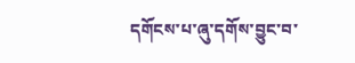དགོངས་པ་ཞུ་དགོས་བྱུང་བ་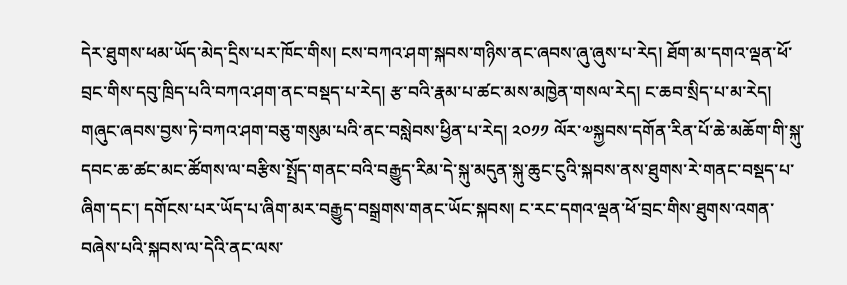དེར་ཐུགས་ཕམ་ཡོད་མེད་དྲིས་པར་ཁོང་གིས། ངས་བཀའ་ཤག་སྐབས་གཉིས་ནང་ཞབས་ཞུ་ཞུས་པ་རེད། ཐོག་མ་དགའ་ལྡན་ཕོ་བྲང་གིས་དབུ་ཁྲིད་པའི་བཀའ་ཤག་ནང་བསྡད་པ་རེད། རྩ་བའི་རྣམ་པ་ཚང་མས་མཁྱེན་གསལ་རེད། ང་ཆབ་སྲིད་པ་མ་རེད། གཞུང་ཞབས་བྱས་ཏེ་བཀའ་ཤག་བཅུ་གསུམ་པའི་ནང་བསླེབས་ཕྱིན་པ་རེད། ༢༠༡༡ ལོར་༧སྐྱབས་དགོན་རིན་པོ་ཆེ་མཆོག་གི་སྐུ་དབང་ཆ་ཚང་མང་ཚོགས་ལ་བརྩིས་སྤྲོད་གནང་བའི་བརྒྱུད་རིམ་དེ་སྐུ་མདུན་སྐུ་ཆུང་ངུའི་སྐབས་ནས་ཐུགས་རེ་གནང་བསྡད་པ་ཞིག་དང་། དགོངས་པར་ཡོད་པ་ཞིག་མར་བརྒྱུད་བསྒྲགས་གནང་ཡོང་སྐབས། ང་རང་དགའ་ལྡན་ཕོ་བྲང་གིས་ཐུགས་འགན་བཞེས་པའི་སྐབས་ལ་དེའི་ནང་ལས་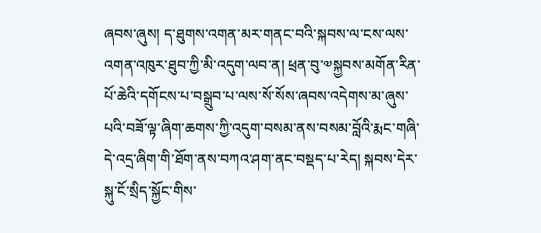ཞབས་ཞུས། ད་ཐུགས་འགན་མར་གནང་བའི་སྐབས་ལ་ངས་ལས་འགན་འཁུར་ཐུབ་ཀྱི་མི་འདུག་ལབ་ན། ཕྲན་བུ་༧སྐྱབས་མགོན་རིན་པོ་ཆེའི་དགོངས་པ་བསྒྲུབ་པ་ལས་སོ་སོས་ཞབས་འདེགས་མ་ཞུས་པའི་བཟོ་ལྟ་ཞིག་ཆགས་ཀྱི་འདུག་བསམ་ནས་བསམ་བློའི་རྨང་གཞི་དེ་འདྲ་ཞིག་གི་ཐོག་ནས་བཀའ་ཤག་ནང་བསྡད་པ་རེད། སྐབས་དེར་སྐུ་ངོ་སྲིད་སྐྱོང་གིས་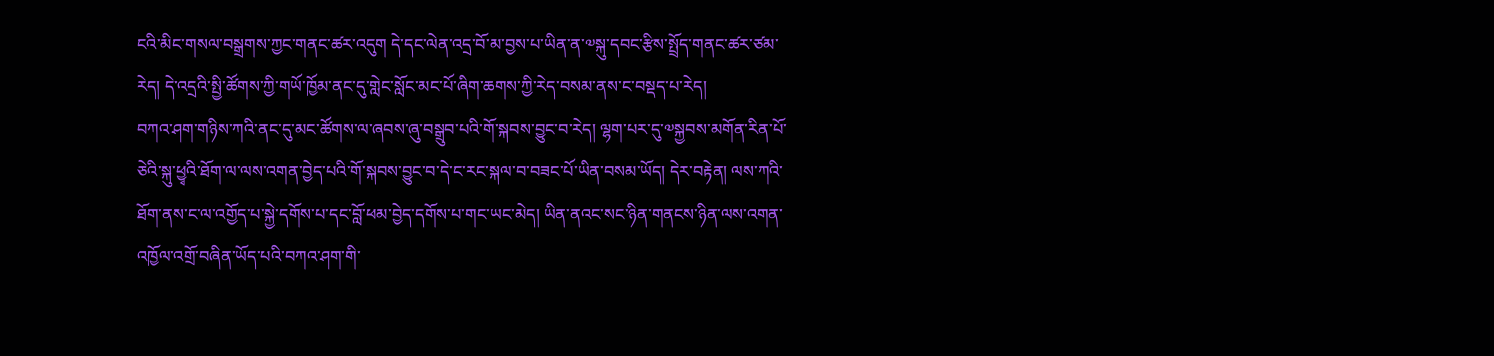ངའི་མིང་གསལ་བསྒྲགས་ཀྱང་གནང་ཚར་འདུག དེ་དང་ལེན་འདྲ་བོ་མ་བྱས་པ་ཡིན་ན་༧སྐུ་དབང་རྩིས་སྤྲོད་གནང་ཚར་ཙམ་རེད། དེ་འདྲའི་སྤྱི་ཚོགས་ཀྱི་གཡོ་ཁྱོམ་ནང་དུ་གླེང་སློང་མང་པོ་ཞིག་ཆགས་ཀྱི་རེད་བསམ་ནས་ང་བསྡད་པ་རེད།
བཀའ་ཤག་གཉིས་ཀའི་ནང་དུ་མང་ཚོགས་ལ་ཞབས་ཞུ་བསྒྲུབ་པའི་གོ་སྐབས་བྱུང་བ་རེད། ལྷག་པར་དུ་༧སྐྱབས་མགོན་རིན་པོ་ཅེའི་སྐུ་ཕྱྭའི་ཐོག་ལ་ལས་འགན་བྱེད་པའི་གོ་སྐབས་བྱུང་བ་དེ་ང་རང་སྐལ་བ་བཟང་པོ་ཡིན་བསམ་ཡོད། དེར་བརྟེན། ལས་ཀའི་ཐོག་ནས་ང་ལ་འགྱོད་པ་སྐྱེ་དགོས་པ་དང་བློ་ཕམ་བྱེད་དགོས་པ་གང་ཡང་མེད། ཡིན་ནའང་སང་ཉིན་གནངས་ཉིན་ལས་འགན་འཁྱོལ་འགྲོ་བཞིན་ཡོད་པའི་བཀའ་ཤག་གི་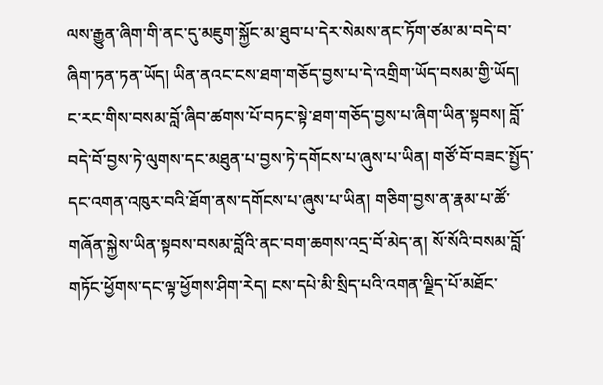ལས་རྒྱུན་ཞིག་གི་ནང་དུ་མཇུག་སྐྱོང་མ་ཐུབ་པ་དེར་སེམས་ནང་ཏོག་ཙམ་མ་བདེ་བ་ཞིག་ཏན་ཏན་ཡོད། ཡིན་ནའང་ངས་ཐག་གཅོད་བྱས་པ་དེ་འགྲིག་ཡོད་བསམ་གྱི་ཡོད། ང་རང་གིས་བསམ་བློ་ཞིབ་ཚགས་པོ་བཏང་སྟེ་ཐག་གཅོད་བྱས་པ་ཞིག་ཡིན་སྟབས། བློ་བདེ་བོ་བྱས་ཏེ་ལུགས་དང་མཐུན་པ་བྱས་ཏེ་དགོངས་པ་ཞུས་པ་ཡིན། གཙོ་བོ་བཟང་སྤྱོད་དང་འགན་འཁུར་བའི་ཐོག་ནས་དགོངས་པ་ཞུས་པ་ཡིན། གཅིག་བྱས་ན་རྣམ་པ་ཚོ་གཞོན་སྐྱེས་ཡིན་སྟབས་བསམ་བློའི་ནང་བག་ཆགས་འདྲ་བོ་མེད་ན། སོ་སོའི་བསམ་བློ་གཏོང་ཕྱོགས་དང་ལྟ་ཕྱོགས་ཤིག་རེད། ངས་དཔེ་མི་སྲིད་པའི་འགན་ལྗིད་པོ་མཐོང་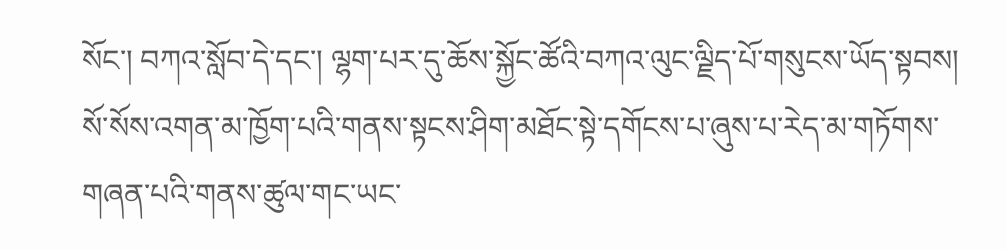སོང་། བཀའ་སློབ་དེ་དང་། ལྷག་པར་དུ་ཆོས་སྐྱོང་ཚོའི་བཀའ་ལུང་ལྗིད་པོ་གསུངས་ཡོད་སྟབས། སོ་སོས་འགན་མ་ཁྱོག་པའི་གནས་སྟངས་ཤིག་མཐོང་སྟེ་དགོངས་པ་ཞུས་པ་རེད་མ་གཏོགས་གཞན་པའི་གནས་ཚུལ་གང་ཡང་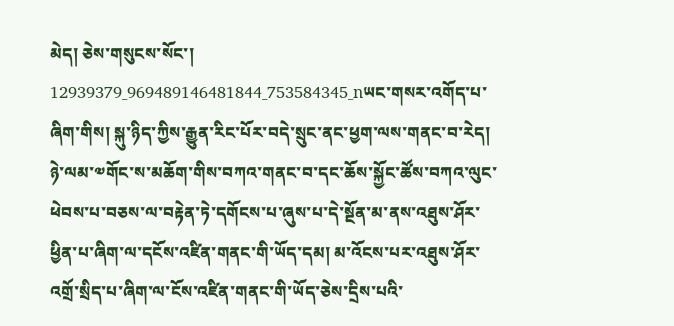མེད། ཅེས་གསུངས་སོང་།
12939379_969489146481844_753584345_nཡང་གསར་འགོད་པ་ཞིག་གིས། སྐུ་ཉིད་ཀྱིས་རྒྱུན་རིང་པོར་བདེ་སྲུང་ནང་ཕྱག་ལས་གནང་བ་རེད། ཉེ་ལམ་༧གོང་ས་མཆོག་གིས་བཀའ་གནང་བ་དང་ཆོས་སྐྱོང་ཚོས་བཀའ་ལུང་ཕེབས་པ་བཅས་ལ་བརྟེན་ཏེ་དགོངས་པ་ཞུས་པ་དེ་སྔོན་མ་ནས་འཐུས་ཤོར་ཕྱིན་པ་ཞིག་ལ་དངོས་འཛིན་གནང་གི་ཡོད་དམ། མ་འོངས་པར་འཐུས་ཤོར་འགྲོ་སྲིད་པ་ཞིག་ལ་ངོས་འཛིན་གནང་གི་ཡོད་ཅེས་དྲིས་པའི་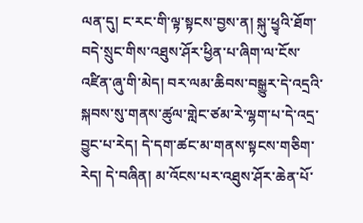ལན་དུ། ང་རང་གི་ལྟ་སྟངས་བྱས་ན། སྐུ་ཕྱྭའི་ཐོག་བདེ་སྲུང་གིས་འཐུས་ཤོར་ཕྱིན་པ་ཞིག་ལ་ངོས་འཛིན་ཞུ་གི་མེད། བར་ལམ་ཆིབས་བསྒྱུར་དེ་འདྲའི་སྐབས་སུ་གནས་ཚུལ་གླེང་ཙམ་རེ་ལྷག་པ་དེ་འདྲ་བྱུང་པ་རེད། དེ་དག་ཚང་མ་གནས་སྟངས་གཅིག་རེད། དེ་བཞིན། མ་འོངས་པར་འཐུས་ཤོར་ཆེན་པོ་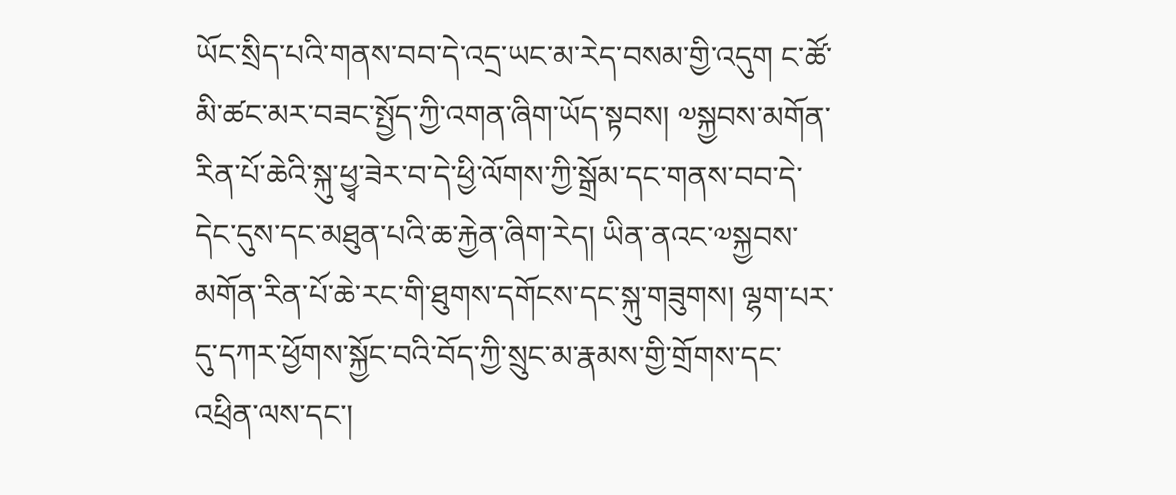ཡོང་སྲིད་པའི་གནས་བབ་དེ་འདྲ་ཡང་མ་རེད་བསམ་གྱི་འདུག ང་ཚོ་མི་ཚང་མར་བཟང་སྤྱོད་ཀྱི་འགན་ཞིག་ཡོད་སྟབས། ༧སྐྱབས་མགོན་རིན་པོ་ཆེའི་སྐུ་ཕྱྭ་ཟེར་བ་དེ་ཕྱི་ལོགས་ཀྱི་སྒྲོམ་དང་གནས་བབ་དེ་དེང་དུས་དང་མཐུན་པའི་ཆ་རྐྱེན་ཞིག་རེད། ཡིན་ནའང་༧སྐྱབས་མགོན་རིན་པོ་ཆེ་རང་གི་ཐུགས་དགོངས་དང་སྐུ་གཟུགས། ལྷག་པར་དུ་དཀར་ཕྱོགས་སྐྱོང་བའི་བོད་ཀྱི་སྲུང་མ་རྣམས་གྱི་གྲོགས་དང་འཕྲིན་ལས་དང་།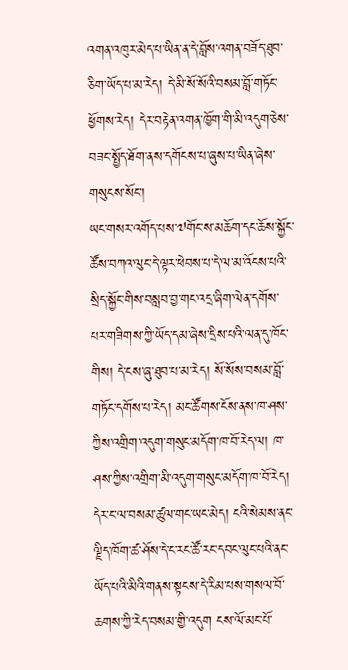འགན་འཁུར་མེད་པ་ཡིན་ན་དེ་བློས་འགན་བཟོད་ཐུབ་ཅིག་ཡོད་པ་མ་རེད། དེ་མི་སོ་སོའི་བསམ་བློ་གཏོང་ཕྱོགས་རེད། དེར་བརྟེན་འགན་ཁྱོག་གི་མི་འདུག་ཅེས་བཟང་སྤྱོད་ཐོག་ནས་དགོངས་པ་ཞུས་པ་ཡིན་ཞེས་གསུངས་སོང་།
ཡང་གསར་འགོད་པས་༧གོང་ས་མཆོག་དང་ཆོས་སྐྱོང་ཚོས་བཀའ་ལུང་དེ་ལྟར་ཕེབས་པ་དེ་ལ་མ་འོངས་པའི་སྲིད་སྐྱོང་གིས་བསླབ་བྱ་གང་འདྲ་ཞིག་ལེན་དགོས་པར་གཟིགས་ཀྱི་ཡོད་དམ་ཞེས་དྲིས་པའི་ལན་དུ་ཁོང་གིས། དེ་ངས་ཞུ་ཐུབ་པ་མ་རེད། སོ་སོས་བསམ་བློ་གཏོང་དགོས་པ་རེད། མང་ཚོགས་ངོས་ནས་ཁ་ཤས་ཀྱིས་འགྲིག་འདུག་གསུང་མདོག་ཁ་བོ་རེད་ལ། ཁ་ཤས་ཀྱིས་འགྲིག་མི་འདུག་གསུང་མདོག་ཁ་བོ་རེད། དེར་ང་ལ་བསམ་ཚུལ་གང་ཡང་མེད། ངའི་སེམས་ནང་ལྗིད་ཁོག་ཚ་ཤོས་དེ་ང་རང་ཚོ་རང་དབང་ལུང་པའི་ནང་ཡོད་པའི་མིའི་གནས་སྟངས་དེ་རིམ་པས་གསལ་བོ་ཆགས་ཀྱི་རེད་བསམ་གྱི་འདུག ངས་ལོ་མང་པོ་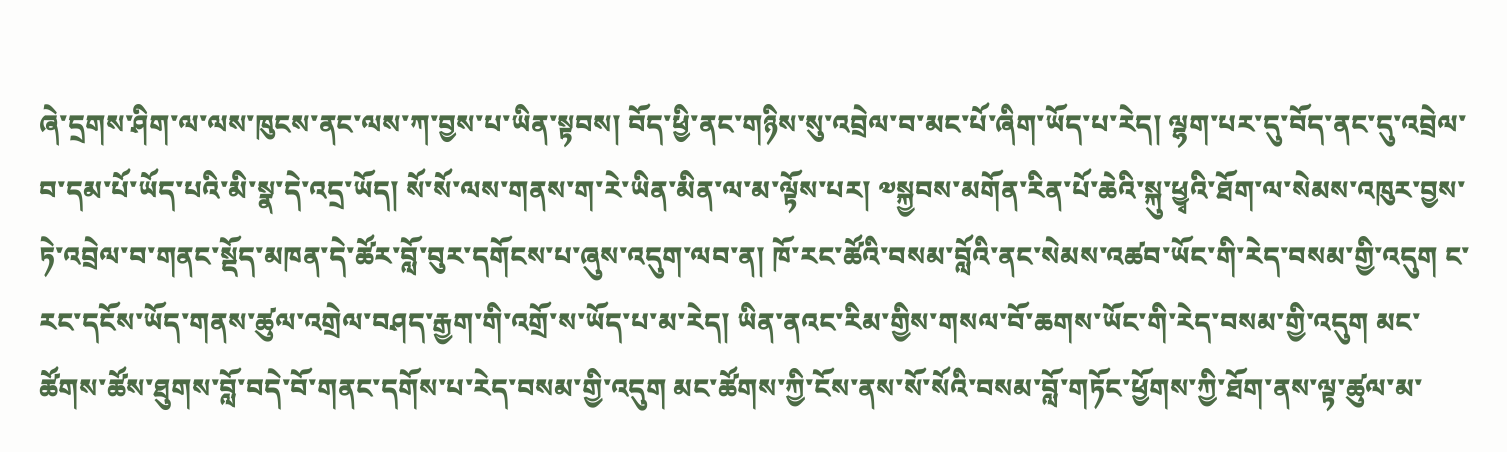ཞེ་དྲགས་ཤིག་ལ་ལས་ཁུངས་ནང་ལས་ཀ་བྱས་པ་ཡིན་སྟབས། བོད་ཕྱི་ནང་གཉིས་སུ་འབྲེལ་བ་མང་པོ་ཞིག་ཡོད་པ་རེད། ལྷག་པར་དུ་བོད་ནང་དུ་འབྲེལ་བ་དམ་པོ་ཡོད་པའི་མི་སྣ་དེ་འདྲ་ཡོད། སོ་སོ་ལས་གནས་ག་རེ་ཡིན་མིན་ལ་མ་ལྟོས་པར། ༧སྐྱབས་མགོན་རིན་པོ་ཆེའི་སྐུ་ཕྱྭའི་ཐོག་ལ་སེམས་འཁུར་བྱས་ཏེ་འབྲེལ་བ་གནང་སྡོད་མཁན་དེ་ཚོར་བློ་བུར་དགོངས་པ་ཞུས་འདུག་ལབ་ན། ཁོ་རང་ཚོའི་བསམ་བློའི་ནང་སེམས་འཚབ་ཡོང་གི་རེད་བསམ་གྱི་འདུག ང་རང་དངོས་ཡོད་གནས་ཚུལ་འགྲེལ་བཤད་རྒྱག་གི་འགྲོ་ས་ཡོད་པ་མ་རེད། ཡིན་ནའང་རིམ་གྱིས་གསལ་བོ་ཆགས་ཡོང་གི་རེད་བསམ་གྱི་འདུག མང་ཚོགས་ཚོས་ཐུགས་བློ་བདེ་བོ་གནང་དགོས་པ་རེད་བསམ་གྱི་འདུག མང་ཚོགས་ཀྱི་ངོས་ནས་སོ་སོའི་བསམ་བློ་གཏོང་ཕྱོགས་ཀྱི་ཐོག་ནས་ལྟ་ཚུལ་མ་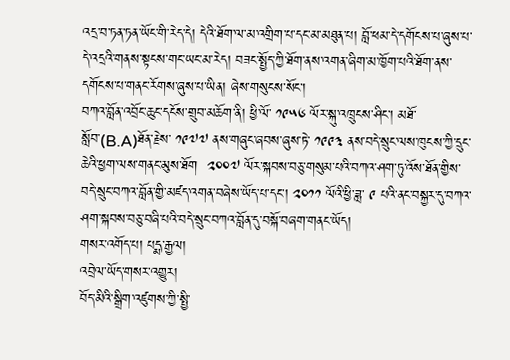འདྲ་བ་ཏན་ཏན་ཡོང་གི་རེད་དེ། དེའི་ཐོག་ལ་མ་འགྲིག་པ་དང་མ་མཐུན་པ། བློ་ཕམ་དེ་དགོངས་པ་ཞུས་པ་དེ་འདྲའི་གནས་སྟངས་གང་ཡང་མ་རེད། བཟང་སྤྱོད་ཀྱི་ཐོག་ནས་འགན་ཞིག་མ་ཁྱོག་པའི་ཐོག་ནས་དགོངས་པ་གནང་རོགས་ཞུས་པ་ཡིན། ཞེས་གསུངས་སོང་།
བཀའ་བློན་འབྲོང་ཆུང་དངོས་གྲུབ་མཆོག་ནི། ཕྱི་ལོ་ ༡༩༥༦ ལོར་སྐུ་འཁྲུངས་ཤིང་། མཐོ་སློབ་(B.A)ཐོན་རྗེས་ ༡༩༧༧ ནས་གཞུང་ཞབས་ཞུས་ཏེ་ ༡༩༩༣ ནས་བདེ་སྲུང་ལས་ཁུངས་ཀྱི་དྲུང་ཆེའི་ཕྱག་ལས་གནང་མུས་ཐོག  ༢༠༠༧ ལོར་སྐབས་བཅུ་གསུམ་པའི་བཀའ་ཤག་ཏུ་འོས་ཐོན་གྱིས་བདེ་སྲུང་བཀའ་བློན་གྱི་མཛད་འགན་བཞེས་ཡོད་པ་དང་། ༢༠༡༡ ལོའི་ཕྱི་ཟླ་ ༩ པའི་ནང་བསྐྱར་དུ་བཀའ་ཤག་སྐབས་བཅུ་བཞི་པའི་བདེ་སྲུང་བཀའ་བློན་དུ་བསྐོ་བཞག་གནང་ཡོད།
གསར་འགོད་པ། པདྨ་རྒྱལ།
འབྲེལ་ཡོད་གསར་འགྱུར།
བོད་མིའི་སྒྲིག་འཛུགས་ཀྱི་སྤྱི་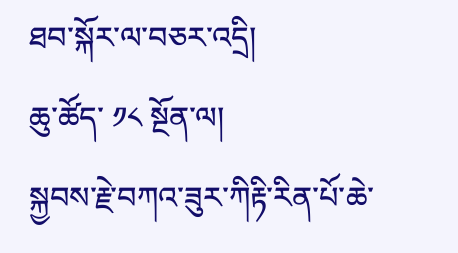ཐབ་སྐོར་ལ་བཅར་འདྲི།
ཆུ་ཚོད་ ༡༨ སྔོན་ལ།
སྐྱབས་རྗེ་བཀའ་ཟུར་ཀིརྟི་རིན་པོ་ཆེ་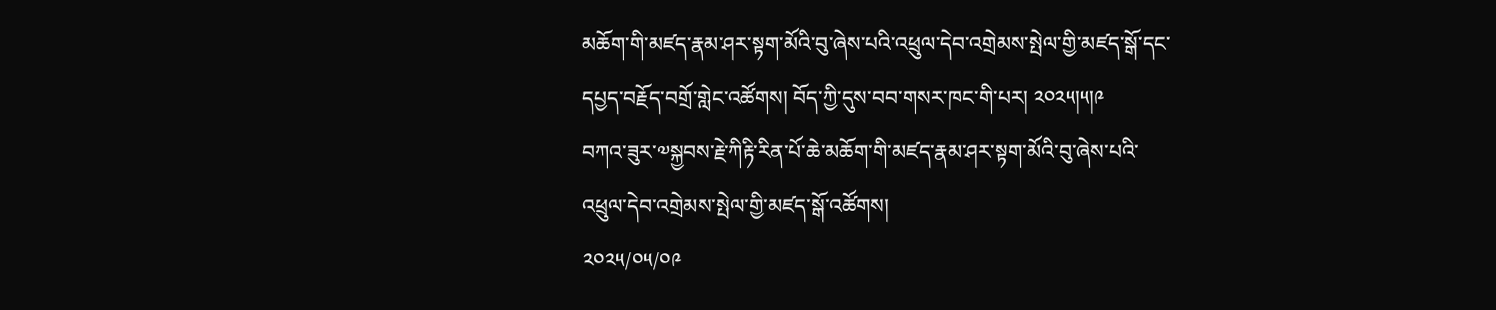མཆོག་གི་མཛད་རྣམ་ཤར་སྟག་མོའི་བུ་ཞེས་པའི་འཕྲུལ་དེབ་འགྲེམས་སྤེལ་གྱི་མཛད་སྒོ་དང་དཔྱད་བརྗོད་བགྲོ་གླེང་འཚོགས། བོད་ཀྱི་དུས་བབ་གསར་ཁང་གི་པར། ༢༠༢༥།༥།༩
བཀའ་ཟུར་༧སྐྱབས་རྗེ་ཀིརྟི་རིན་པོ་ཆེ་མཆོག་གི་མཛད་རྣམ་ཤར་སྟག་མོའི་བུ་ཞེས་པའི་འཕྲུལ་དེབ་འགྲེམས་སྤེལ་གྱི་མཛད་སྒོ་འཚོགས།
༢༠༢༥/༠༥/༠༩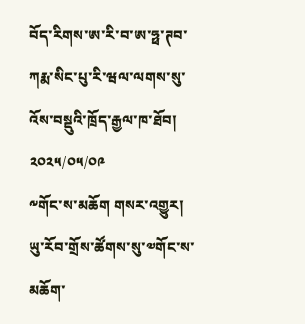བོད་རིགས་ཨ་རི་བ་ཨ་ཧྥ་ཊབ་ཀརྨ་སིང་པུ་རི་ཝལ་ལགས་སུ་འོས་བསྡུའི་ཁྲོད་རྒྱལ་ཁ་ཐོབ།
༢༠༢༥/༠༥/༠༩
༸གོང་ས་མཆོག གསར་འགྱུར།
ཡུ་རོབ་གྲོས་ཚོགས་སུ་༧གོང་ས་མཆོག་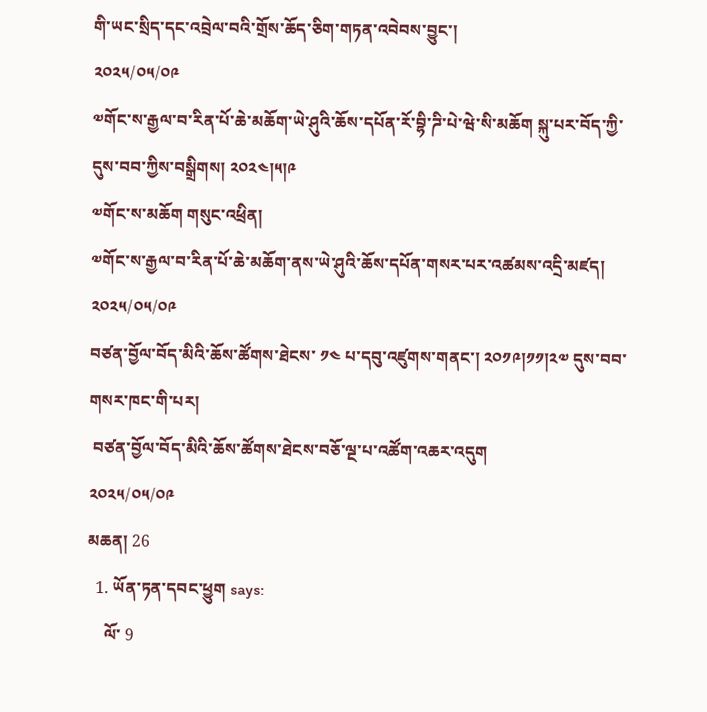གི་ཡང་སྲིད་དང་འབྲེལ་བའི་གྲོས་ཆོད་ཅིག་གཏན་འབེབས་བྱུང་།
༢༠༢༥/༠༥/༠༩
༧གོང་ས་རྒྱལ་བ་རིན་པོ་ཆེ་མཆོག་ཡེ་ཤུའི་ཆོས་དཔོན་རོ་བྷི་ཌི་པེ་ཝེ་སི་མཆོག སྐུ་པར་བོད་ཀྱི་དུས་བབ་ཀྱིས་བསྒྲིགས། ༢༠༢༤།༥།༩
༧གོང་ས་མཆོག གསུང་འཕྲིན།
༧གོང་ས་རྒྱལ་བ་རིན་པོ་ཆེ་མཆོག་ནས་ཡེ་ཤུའི་ཆོས་དཔོན་གསར་པར་འཚམས་འདྲི་མཛད།
༢༠༢༥/༠༥/༠༩
བཙན་བྱོལ་བོད་མིའི་ཆོས་ཚོགས་ཐེངས་ ༡༤ པ་དབུ་འཛུགས་གནང་། ༢༠༡༩།༡༡།༢༧ དུས་བབ་གསར་ཁང་གི་པར།
 བཙན་བྱོལ་བོད་མིའི་ཆོས་ཚོགས་ཐེངས་བཅོ་ལྔ་པ་འཚོག་འཆར་འདུག
༢༠༢༥/༠༥/༠༩
མཆན། 26
  1. ཡོན་ཏན་དབང་ཕྱུག says:
    ལོ་ 9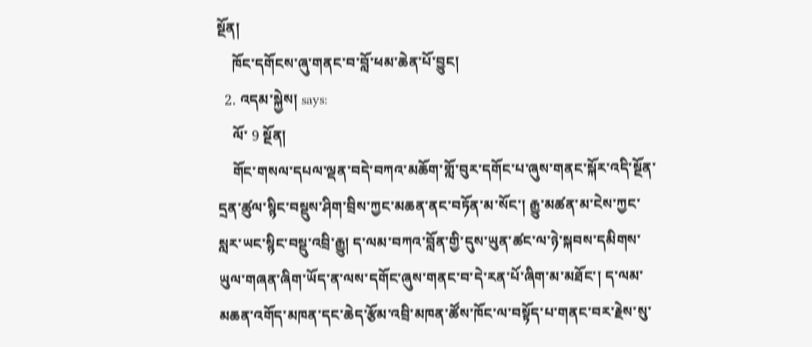སྔོན།
    ཁོང་དགོངས་ཞུ་གནང་བ་བློ་ཕམ་ཆེན་པོ་བྱུང།
  2. འདམ་སྐྱེས། says:
    ལོ་ 9 སྔོན།
    གོང་གསལ་དཔལ་ལྡན་བདེ་བཀའ་མཆོག་གློ་བུར་དགོང་པ་ཞུས་གནང་སྐོར་འདི་སྔོན་དྲན་ཚུལ་སྙིང་བསྡུས་ཤིག་བྲིས་ཀྱང་མཆན་ནང་བཏོན་མ་སོང་། རྒྱུ་མཚན་མ་ངེས་ཀྱང་སླར་ཡང་སྙིང་བསྡུ་འབྲི་རྒྱུ། ད་ལམ་བཀའ་བློན་གྱི་དུས་ཡུན་ཚང་ལ་ཉེ་སྐབས་དམིགས་ཡུལ་གཞན་ཞིག་ཡོད་ན་ལས་དགོང་ཞུས་གནང་བ་དེ་རན་པོ་ཞིག་མ་མཐོང་། ད་ལམ་མཆན་འགོད་མཁན་དང་ཆེད་རྩོམ་འབྲི་མཁན་ཚོས་ཁོང་ལ་བསྟོད་པ་གནང་བར་རྗེས་སུ་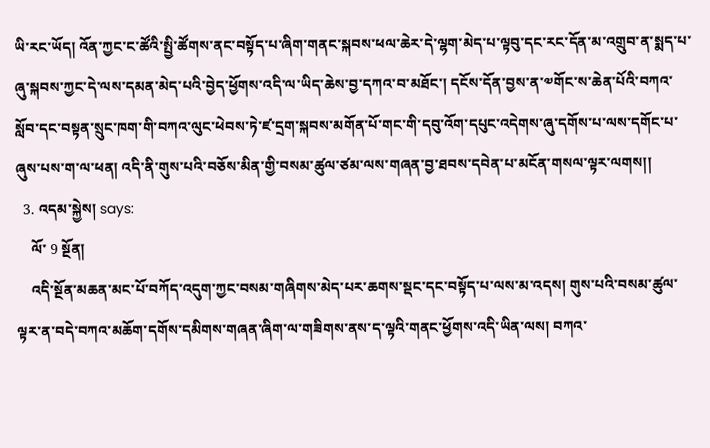ཡི་རང་ཡོད། འོན་ཀྱང་ང་ཚོའི་སྤྱི་ཚོགས་ནང་བསྟོད་པ་ཞིག་གནང་སྐབས་ཕལ་ཆེར་དེ་ལྷག་མེད་པ་ལྟབུ་དང་རང་དོན་མ་འགྲུབ་ན་སྨད་པ་ཞུ་སྐབས་ཀྱང་དེ་ལས་དམན་མེད་པའི་བྱེད་ཕྱོགས་འདི་ལ་ཡིད་ཆེས་བྱ་དཀའ་བ་མཐོང་། དངོས་དོན་བྱས་ན་༧གོང་ས་ཆེན་པོའི་བཀའ་སློབ་དང་བསྟན་སྲུང་ཁག་གི་བཀའ་ལུང་ཕེབས་ཏེ་ཛ་དྲག་སྐབས་མགོན་པོ་གང་གི་དབུ་འོག་དཔུང་འདེགས་ཞུ་དགོས་པ་ལས་དགོང་པ་ཞུས་པས་ག་ལ་ཕན། འདི་ནི་གུས་པའི་བཅོས་མིན་གྱི་བསམ་ཚུལ་ཙམ་ལས་གཞན་བྱ་ཐབས་དབེན་པ་མངོན་གསལ་ལྟར་ལགས།།
  3. འདམ་སྐྱེས། says:
    ལོ་ 9 སྔོན།
    འདི་སྔོན་མཆན་མང་པོ་བཀོད་འདུག་ཀྱང་བསམ་གཞིགས་མེད་པར་ཆགས་སྡང་དང་བསྟོད་པ་ལས་མ་འདས། གུས་པའི་བསམ་ཚུལ་ལྟར་ན་བདེ་བཀའ་མཆོག་དགོས་དམིགས་གཞན་ཞིག་ལ་གཟིགས་ནས་ད་ལྟའི་གནང་ཕྱོགས་འདི་ཡིན་ལས། བཀའ་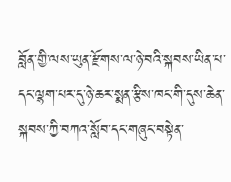བློན་གྱི་ལས་ཡུན་རྫོགས་ལ་ཉེ་བའི་སྐབས་ཡིན་པ་དང་ལྷག་པར་དུ་ཉེ་ཆར་སྨན་རྩིས་ཁང་གི་དུས་ཆེན་སྐབས་ཀྱི་བཀའ་སློབ་དང་གཞུང་བསྟེན་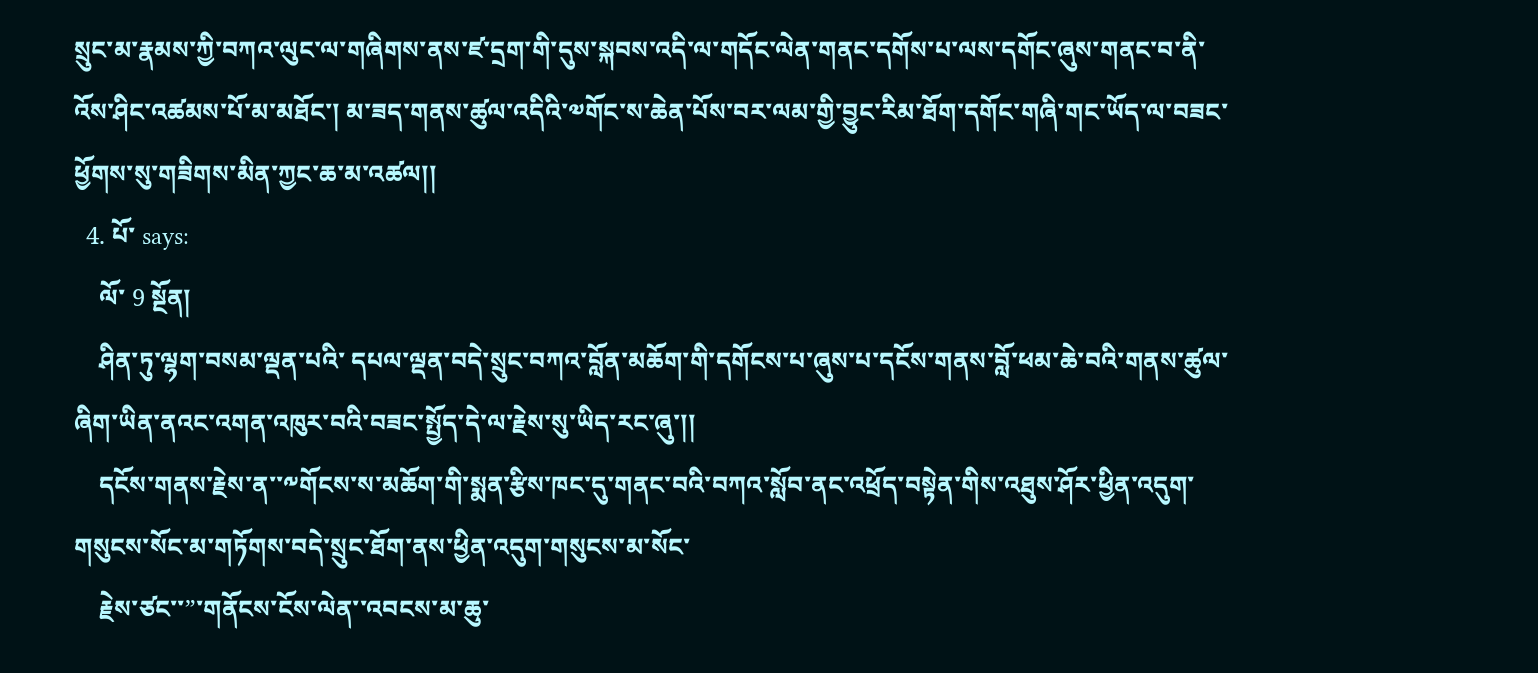སྲུང་མ་རྣམས་ཀྱི་བཀའ་ལུང་ལ་གཞིགས་ནས་ཛ་དྲག་གི་དུས་སྐབས་འདི་ལ་གདོང་ལེན་གནང་དགོས་པ་ལས་དགོང་ཞུས་གནང་བ་ནི་འོས་ཤིང་འཚམས་པོ་མ་མཐོང་། མ་ཟད་གནས་ཚུལ་འདིའི་༧གོང་ས་ཆེན་པོས་བར་ལམ་གྱི་བྱུང་རིམ་ཐོག་དགོང་གཞི་གང་ཡོད་ལ་བཟང་ཕྱོགས་སུ་གཟིགས་མིན་ཀྱང་ཆ་མ་འཚལ།།
  4. པོ་ says:
    ལོ་ 9 སྔོན།
    ཤིན་ཏུ་ལྷག་བསམ་ལྡན་པའི་ དཔལ་ལྡན་བདེ་སྲུང་བཀའ་བློན་མཆོག་གི་དགོངས་པ་ཞུས་པ་དངོས་གནས་བློ་ཕམ་ཆེ་བའི་གནས་ཚུལ་ཞིག་ཡིན་ནའང་འགན་འཁུར་བའི་བཟང་སྤྱོད་དེ་ལ་རྗེས་སུ་ཡིད་རང་ཞུ་།།
    དངོས་གནས་རྗེས་ན་་༸གོངས་ས་མཆོག་གི་སྨན་རྩིས་ཁང་དུ་གནང་བའི་བཀའ་སློབ་ནང་འཕྲོད་བསྟེན་གིས་འཐུས་ཤོར་ཕྱིན་འདུག་གསུངས་སོང་མ་གཏོགས་བདེ་སྲུང་ཐོག་ནས་ཕྱིན་འདུག་གསུངས་མ་སོང་
    རྗེས་ཙང་་”་གནོངས་ངོས་ལེན་་འབངས་མ་ཆུ་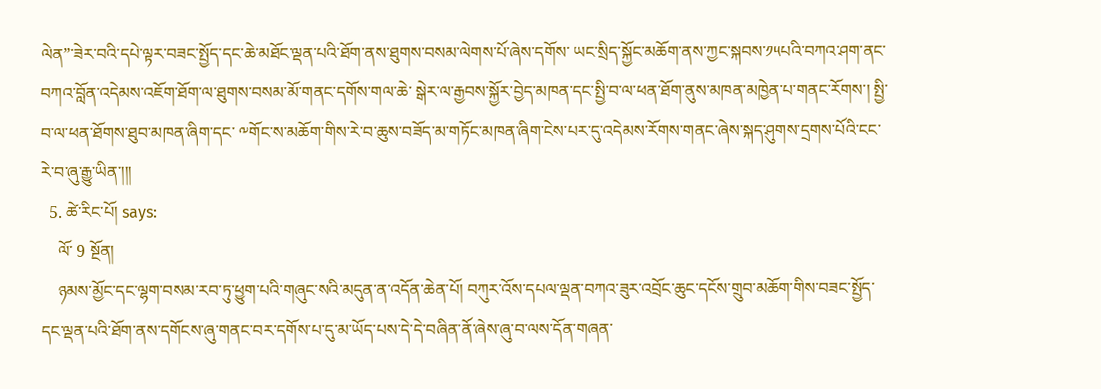ལེན”་ཟེར་བའི་དཔེ་ལྟར་བཟང་སྤྱོད་དང་ཆེ་མཐོང་ལྡན་པའི་ཐོག་ནས་ཐུགས་བསམ་ལེགས་པོ་ཞེས་དགོས་ ཡང་སྲིད་སྐྱོང་མཆོག་ནས་ཀྱང་སྐབས་༡༥པའི་བཀའ་ཤག་ནང་བཀའ་བློན་འདེམས་འཇོག་ཐོག་ལ་ཐུགས་བསམ་མོ་གནང་དགོས་གལ་ཆེ་ སྒེར་ལ་རྒྱབས་སྐྱོར་བྱེད་མཁན་དང་སྤྱི་བ་ལ་ཕན་ཐོག་ནུས་མཁན་མཁྱེན་པ་གནང་རོགས་། སྤྱི་བ་ལ་ཕན་ཐོགས་ཐུབ་མཁན་ཞིག་དང་ ༸གོང་ས་མཆོག་གིས་རེ་བ་ཆུས་བཟོད་མ་གཏོང་མཁན་ཞིག་ངེས་པར་དུ་འདེམས་རོགས་གནང་ཞེས་སྐད་ཤུགས་དྲགས་པོའི་ངང་རེ་བ་ཞུ་རྒྱུ་ཡིན་།།།
  5. ཚེ་རིང་པོ། says:
    ལོ་ 9 སྔོན།
    ཉམས་མྱོང་དང་ལྷག་བསམ་རབ་ཏུ་ཕྱུག་པའི་གཞུང་སའི་མདུན་ན་འདོན་ཆེན་པོ། བཀུར་འོས་དཔལ་ལྡན་བཀའ་ཟུར་འབྲོང་ཆུང་དངོས་གྲུབ་མཆོག་གིས་བཟང་སྤྱོད་དང་ལྡན་པའི་ཐོག་ནས་དགོངས་ཞུ་གནང་བར་དགོས་པ་དུ་མ་ཡོད་པས་དེ་དེ་བཞིན་ནོ་ཞེས་ཞུ་བ་ལས་དོན་གཞན་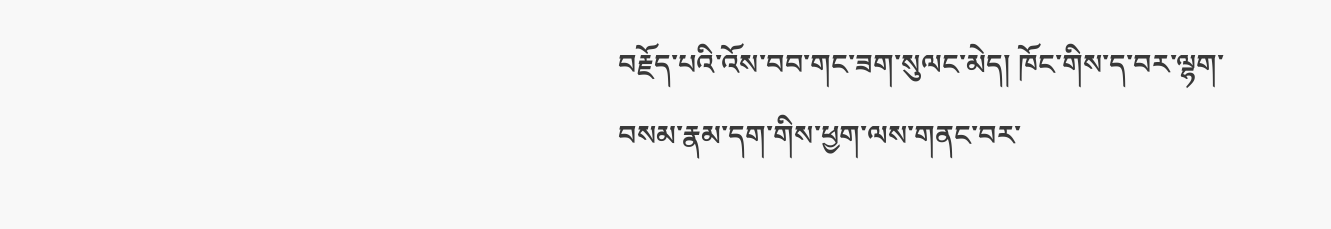བརྗོད་པའི་འོས་བབ་གང་ཟག་སུལང་མེད། ཁོང་གིས་ད་བར་ལྷག་བསམ་རྣམ་དག་གིས་ཕྱག་ལས་གནང་བར་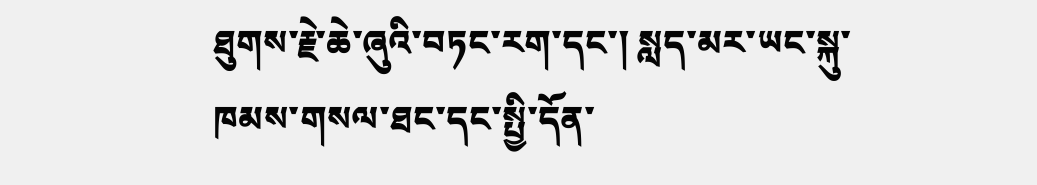ཐུགས་རྗེ་ཆེ་ཞུའི་བཏང་རག་དང་། སླད་མར་ཡང་སྐུ་ཁམས་གསལ་ཐང་དང་སྤྱི་དོན་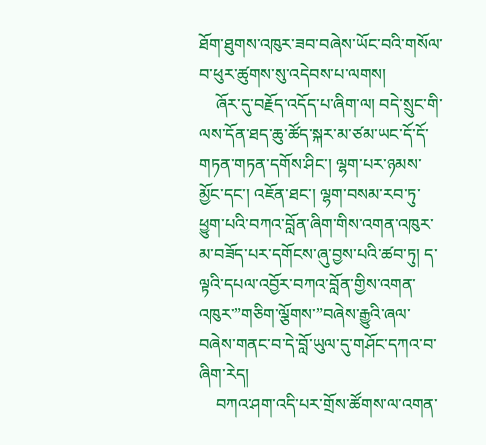ཐོག་ཐུགས་འཁུར་ཟབ་བཞེས་ཡོང་བའི་གསོལ་བ་ཕུར་ཚུགས་སུ་འདེབས་པ་ལགས།
    ཞོར་དུ་བརྗོད་འདོད་པ་ཞིག་ལ། བདེ་སྲུང་གི་ལས་དོན་ཐད་ཆུ་ཚོད་སྐར་མ་ཙམ་ཡང་དོ་དོ་གཏན་གཏན་དགོས་ཤིང་། ལྷག་པར་ཉམས་མྱོང་དང་། འཇོན་ཐང་། ལྷག་བསམ་རབ་ཏུ་ཕྱུག་པའི་བཀའ་བློན་ཞིག་གིས་འགན་འཁུར་མ་བཟོད་པར་དགོངས་ཞུ་བྱས་པའི་ཚབ་ཏུ། ད་ལྟའི་དཔལ་འབྱོར་བཀའ་བློན་གྱིས་འགན་འཁུར་”གཅིག་ལྕོགས་”བཞེས་རྒྱུའི་ཞལ་བཞེས་གནང་བ་དེ་བློ་ཡུལ་དུ་གཤོང་དཀའ་བ་ཞིག་རེད།
    བཀའ་ཤག་འདི་པར་གྲོས་ཚོགས་ལ་འགན་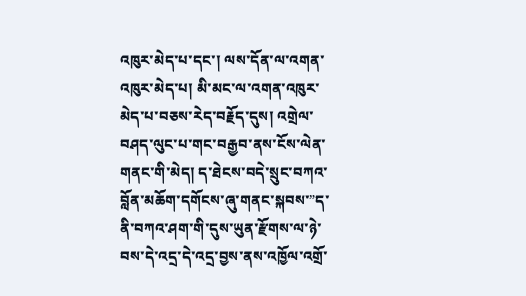འཁུར་མེད་པ་དང་། ལས་དོན་ལ་འགན་འཁུར་མེད་པ། མི་མང་ལ་འགན་འཁུར་མེད་པ་བཅས་རེད་བརྗོད་དུས། འགྲེལ་བཤད་ལུང་པ་གང་བརྒྱབ་ནས་ངོས་ལེན་གནང་གི་མེད། ད་ཐེངས་བདེ་སྲུང་བཀའ་བློན་མཆོག་དགོངས་ཞུ་གནང་སྐབས་”ད་ནི་བཀའ་ཤག་གི་དུས་ཡུན་རྫོགས་ལ་ཉེ་བས་དེ་འདྲ་དེ་འདྲ་བྱས་ནས་འཁྱོལ་འགྲོ་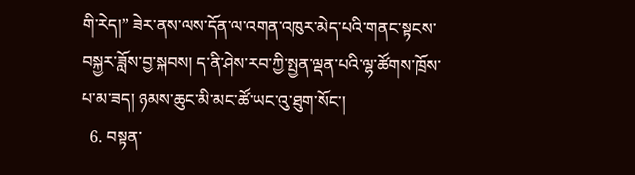གི་རེད།” ཟེར་ནས་ལས་དོན་ལ་འགན་འཁུར་མེད་པའི་གནང་སྟངས་བསྐྱར་ཟློས་བྱ་སྐབས། ད་ནི་ཤེས་རབ་ཀྱི་སྤྱན་ལྡན་པའི་ལྷ་ཚོགས་ཁྲོས་པ་མ་ཟད། ཉམས་ཆུང་མི་མང་ཚོ་ཡང་འུ་ཐུག་སོང་།
  6. བསྟན་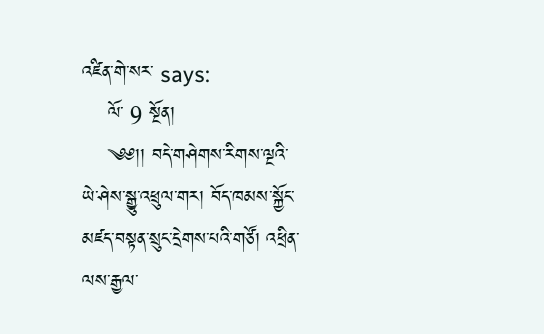འཛིན་གེ་སར་ says:
    ལོ་ 9 སྔོན།
    ༄༅།། བདེ་གཤེགས་རིགས་ལྔའི་ཡེ་ཤེས་སྒྱུ་འཕྲུལ་གར། བོད་ཁམས་སྐྱོང་མཛད་བསྟན་སྲུང་དྲེགས་པའི་གཙོ། འཕྲིན་ལས་རྒྱལ་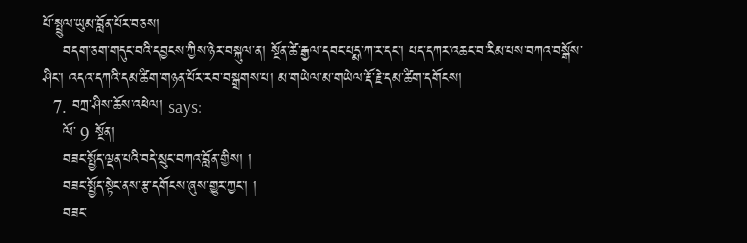པོ་སྤྲུལ་ཡུམ་བློན་པོར་བཅས།
    བདག་ཅག་གདུང་བའི་དབྱངས་ཀྱིས་ཉེར་བསྐུལ་ན། སྔོན་ཚེ་རྒྱལ་དབང་པདྨ་ཀ་ར་དང་། པད་དཀར་འཆང་བ་རིམ་པས་བཀའ་བསྒོས་ཤིང་། འདའ་དཀའི་དམ་ཚིག་གཉན་པོར་རབ་བསྒྲགས་པ། མ་གཡེལ་མ་གཡེལ་རྡོ་རྗེ་དམ་ཚིག་དགོངས།
  7. བཀྲ་ཤིས་ཆོས་འཕེལ། says:
    ལོ་ 9 སྔོན།
    བཟང་སྤྱོད་ལྡན་པའི་བདེ་སྲུང་བཀའ་བློན་གྱིས། །
    བཟང་སྤྱོད་སྟེང་ནས་རྩ་དགོངས་ཞུས་གྱུར་ཀྱང་། །
    བཟང་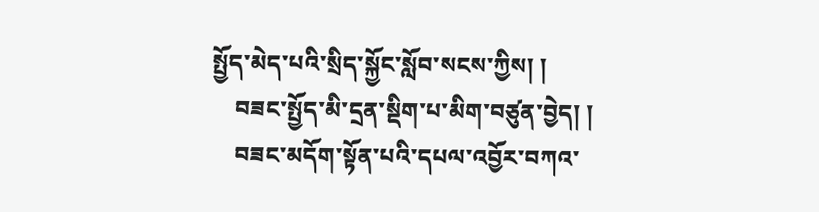སྤྱོད་མེད་པའི་སྲིད་སྐྱོང་སློབ་སངས་ཀྱིས། །
    བཟང་སྤྱོད་མི་དྲན་སྡིག་པ་མིག་བཙུན་བྱེད། །
    བཟང་མདོག་སྟོན་པའི་དཔལ་འབྱོར་བཀའ་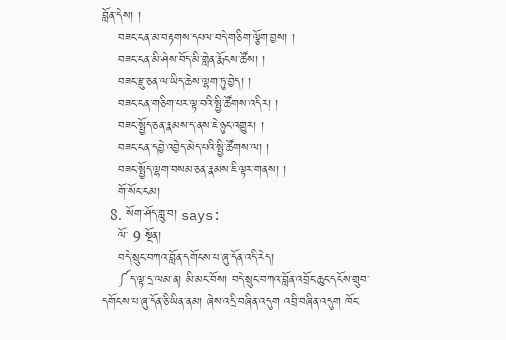བློན་དེས། །
    བཟང་ངན་མ་བརྟགས་དཔལ་བདེ་གཅིག་ལྕོག་བྱས། །
    བཟང་ངན་མི་ཤེས་བོད་མི་གླེན་རྨོངས་ཚོས། །
    བཟང་རྫུ་ཅན་ལ་ཡིད་ཆེས་ལྷག་ཏུ་བྱེད། །
    བཟང་ངན་གཅིག་པར་ལྟ་བའི་སྤྱི་ཚོགས་འདིར། །
    བཟང་སྤྱོད་ཅན་རྣམས་ད་ནས་ཇེ་ཉུང་འགྱུར། །
    བཟང་ངན་དབྱེ་འབྱེད་མེད་པའི་སྤྱི་ཚོགས་ལ། །
    བཟང་སྤྱོད་ལྷག་བསམ་ཅན་རྣམས་ཇི་ལྟར་གནས། །
    གོ་སོང་ངམ།
  8. སོག་ཤོད་གླུ་བ། says:
    ལོ་ 9 སྔོན།
    བདེ་སྲུང་བཀའ་བློན་དགོངས་པ་ཞུ་དོན་འདི་རེད།
    ༼ད་ལྟ་དྲ་ལམ་ན། མི་མང་བོས། བདེ་སྲུང་བཀའ་བློན་འབྲོང་ཆུང་དངོས་གྲུབ་དགོངས་པ་ཞུ་དོན་ཅི་ཡིན་ནམ། ཞེས་འདྲི་བཞིན་འདུག འབྲི་བཞིན་འདུག ཁོང་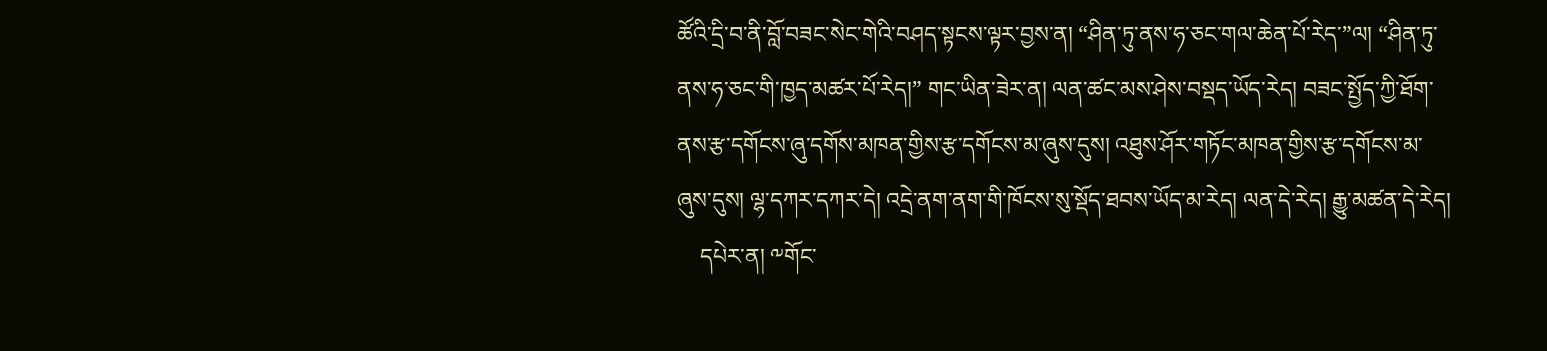ཚོའི་དྲི་བ་ནི་བློ་བཟང་སེང་གེའི་བཤད་སྟངས་ལྟར་བྱས་ན། “ཤིན་ཏུ་ནས་ཧ་ཅང་གལ་ཆེན་པོ་རེད་”ལ། “ཤིན་ཏུ་ནས་ཧ་ཅང་གི་ཁྱད་མཚར་པོ་རེད།” གང་ཡིན་ཟེར་ན། ལན་ཚང་མས་ཤེས་བསྡད་ཡོད་རེད། བཟང་སྤྱོད་ཀྱི་ཐོག་ནས་རྩ་དགོངས་ཞུ་དགོས་མཁན་གྱིས་རྩ་དགོངས་མ་ཞུས་དུས། འཐུས་ཤོར་གཏོང་མཁན་གྱིས་རྩ་དགོངས་མ་ཞུས་དུས། ལྷ་དཀར་དཀར་དེ། འདྲེ་ནག་ནག་གི་ཁོངས་སུ་སྡོད་ཐབས་ཡོད་མ་རེད། ལན་དེ་རེད། རྒྱུ་མཚན་དེ་རེད།
    དཔེར་ན། ༸གོང་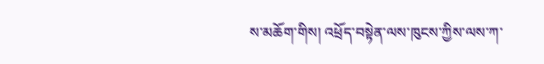ས་མཆོག་གིས། འཕྲོད་བསྟེན་ལས་ཁུངས་ཀྱིས་ལས་ཀ་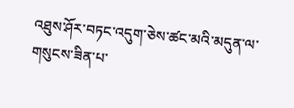འཐུས་ཤོར་བཏང་འདུག་ཅེས་ཚང་མའི་མདུན་ལ་གསུངས་ཟིན་པ་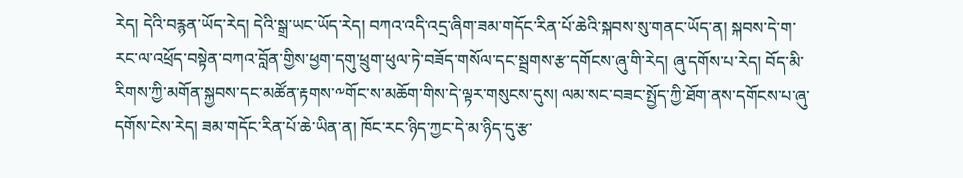རེད། དེའི་བརྙན་ཡོད་རེད། དེའི་སྒྲ་ཡང་ཡོད་རེད། བཀའ་འདི་འདྲ་ཞིག་ཟམ་གདོང་རིན་པོ་ཆེའི་སྐབས་སུ་གནང་ཡོད་ན། སྐབས་དེ་ག་རང་ལ་འཕྲོད་བསྟེན་བཀའ་བློན་གྱིས་ཕྱག་དགུ་ཕྲུག་ཕུལ་ཏེ་བཟོད་གསོལ་དང་སྦྲགས་རྩ་དགོངས་ཞུ་གི་རེད། ཞུ་དགོས་པ་རེད། བོད་མི་རིགས་ཀྱི་མགོན་སྐྱབས་དང་མཚོན་རྟགས་༸གོང་ས་མཆོག་གིས་དེ་ལྟར་གསུངས་དུས། ལམ་སང་བཟང་སྤྱོད་ཀྱི་ཐོག་ནས་དགོངས་པ་ཞུ་དགོས་ངེས་རེད། ཟམ་གདོང་རིན་པོ་ཆེ་ཡིན་ན། ཁོང་རང་ཉིད་ཀྱང་དེ་མ་ཉིད་དུ་རྩ་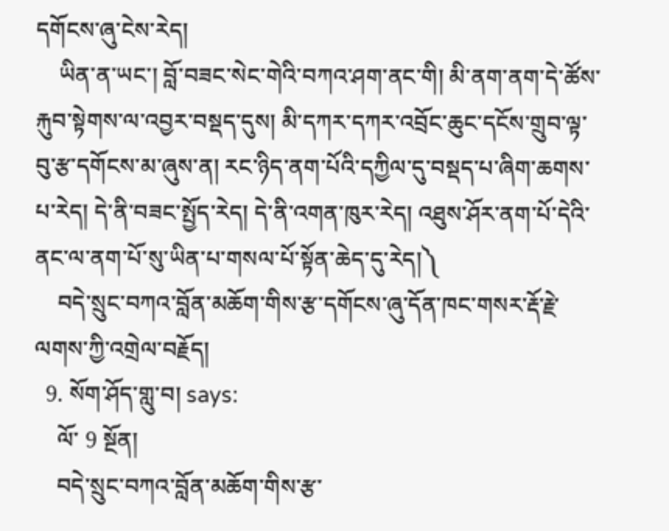དགོངས་ཞུ་ངེས་རེད།
    ཡིན་ན་ཡང་། བློ་བཟང་སེང་གེའི་བཀའ་ཤག་ནང་གི། མི་ནག་ནག་དེ་ཚོས་རྐུབ་སྟེགས་ལ་འབྱར་བསྡད་དུས། མི་དཀར་དཀར་འབྲོང་ཆུང་དངོས་གྲུབ་ལྟ་བུ་རྩ་དགོངས་མ་ཞུས་ན། རང་ཉིད་ནག་པོའི་དཀྱིལ་དུ་བསྡད་པ་ཞིག་ཆགས་པ་རེད། དེ་ནི་བཟང་སྤྱོད་རེད། དེ་ནི་འགན་ཁུར་རེད། འཐུས་ཤོར་ནག་པོ་དེའི་ནང་ལ་ནག་པོ་སུ་ཡིན་པ་གསལ་པོ་སྟོན་ཆེད་དུ་རེད།༽
    བདེ་སྲུང་བཀའ་བློན་མཆོག་གིས་རྩ་དགོངས་ཞུ་དོན་ཁང་གསར་རྡོ་རྗེ་ལགས་ཀྱི་འགྲེལ་བརྗོད།
  9. སོག་ཤོད་གླུ་བ། says:
    ལོ་ 9 སྔོན།
    བདེ་སྲུང་བཀའ་བློན་མཆོག་གིས་རྩ་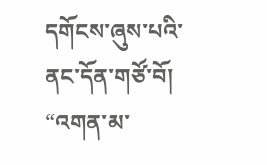དགོངས་ཞུས་པའི་ནང་དོན་གཙོ་བོ། “འགན་མ་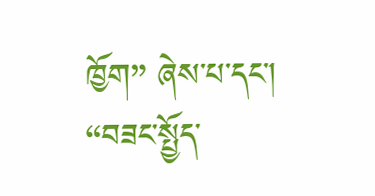ཁྱོག” ཞེས་པ་དང་། “བཟང་སྤྱོད་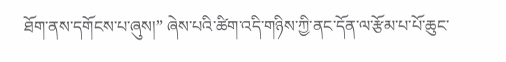ཐོག་ནས་དགོངས་པ་ཞུས།” ཞེས་པའི་ཚིག་འདི་གཉིས་ཀྱི་ནང་དོན་ལ་རྩོམ་པ་པོ་ཆུང་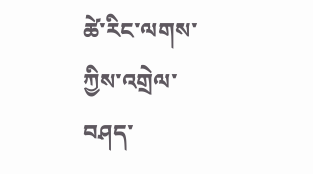ཚེ་རིང་ལགས་ཀྱིས་འགྲེལ་བཤད་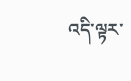འདི་ལྟར་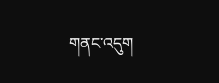གནང་འདུག